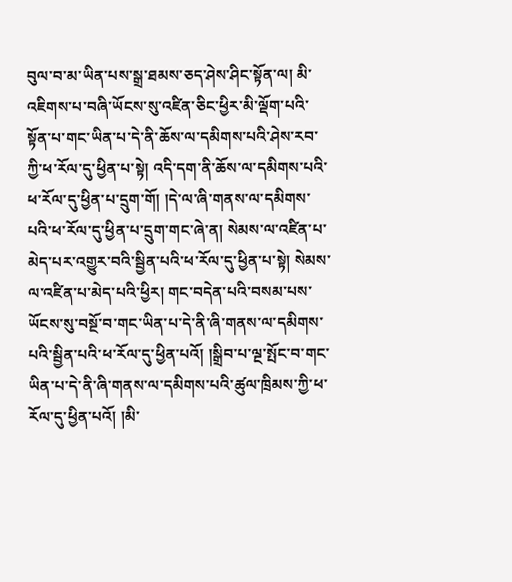བུལ་བ་མ་ཡིན་པས་སྒྲ་ཐམས་ཅད་ཤེས་ཤིང་སྟོན་ལ། མི་འཇིགས་པ་བཞི་ཡོངས་སུ་འཛིན་ཅིང་ཕྱིར་མི་ལྡོག་པའི་སྟོན་པ་གང་ཡིན་པ་དེ་ནི་ཆོས་ལ་དམིགས་པའི་ཤེས་རབ་ཀྱི་ཕ་རོལ་དུ་ཕྱིན་པ་སྟེ། འདི་དག་ནི་ཆོས་ལ་དམིགས་པའི་ཕ་རོལ་དུ་ཕྱིན་པ་དྲུག་གོ། །དེ་ལ་ཞི་གནས་ལ་དམིགས་པའི་ཕ་རོལ་དུ་ཕྱིན་པ་དྲུག་གང་ཞེ་ན། སེམས་ལ་འཛིན་པ་མེད་པར་འགྱུར་བའི་སྦྱིན་པའི་ཕ་རོལ་དུ་ཕྱིན་པ་སྟེ། སེམས་ལ་འཛིན་པ་མེད་པའི་ཕྱིར། གང་བདེན་པའི་བསམ་པས་ཡོངས་སུ་བསྔོ་བ་གང་ཡིན་པ་དེ་ནི་ཞི་གནས་ལ་དམིགས་པའི་སྦྱིན་པའི་ཕ་རོལ་དུ་ཕྱིན་པའོ། །སྒྲིབ་པ་ལྔ་སྤོང་བ་གང་ཡིན་པ་དེ་ནི་ཞི་གནས་ལ་དམིགས་པའི་ཚུལ་ཁྲིམས་ཀྱི་ཕ་རོལ་དུ་ཕྱིན་པའོ། །མི་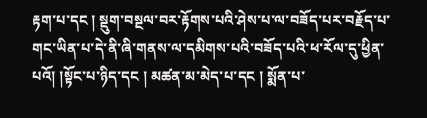རྟག་པ་དང ། སྡུག་བསྔལ་བར་རྟོགས་པའི་ཤེས་པ་ལ་བཟོད་པར་བརྗོད་པ་གང་ཡིན་པ་དེ་ནི་ཞི་གནས་ལ་དམིགས་པའི་བཟོད་པའི་ཕ་རོལ་དུ་ཕྱིན་པའོ། །སྟོང་པ་ཉིད་དང ། མཚན་མ་མེད་པ་དང ། སྨོན་པ་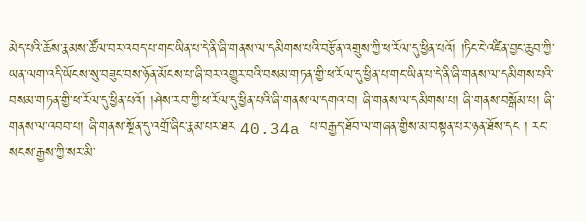མེད་པའི་ཆོས་རྣམས་ཚོལ་བར་འབད་པ་གང་ཡིན་པ་དེ་ནི་ཞི་གནས་ལ་དམིགས་པའི་བརྩོན་འགྲུས་ཀྱི་ཕ་རོལ་དུ་ཕྱིན་པའོ། །ཏིང་ངེ་འཛིན་བྱང་ཆུབ་ཀྱི་ཡན་ལག་འདི་ཡོངས་སུ་བཟུང་བས་ཉོན་མོངས་པ་ཞི་བར་འགྱུར་བའི་བསམ་གཏན་གྱི་ཕ་རོལ་དུ་ཕྱིན་པ་གང་ཡིན་པ་དེ་ནི་ཞི་གནས་ལ་དམིགས་པའི་བསམ་གཏན་གྱི་ཕ་རོལ་དུ་ཕྱིན་པའོ། །ཤེས་རབ་ཀྱི་ཕ་རོལ་དུ་ཕྱིན་པའི་ཞི་གནས་ལ་དགའ་བ། ཞི་གནས་ལ་དམིགས་པ། ཞི་གནས་བསྒོམ་པ། ཞི་གནས་ལ་འབབ་པ། ཞི་གནས་སྔོན་དུ་འགྲོ་ཞིང་རྣམ་པར་ཐར 40.34a པ་བརྒྱད་ཐོབ་ལ་གཞན་གྱིས་མ་བསྟན་པར་ཉན་ཐོས་དང ། རང་སངས་རྒྱས་ཀྱི་སར་མི་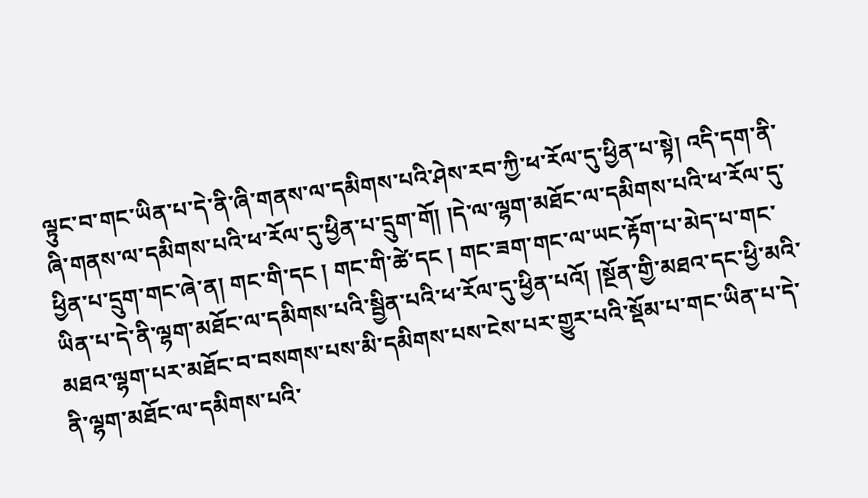ལྟུང་བ་གང་ཡིན་པ་དེ་ནི་ཞི་གནས་ལ་དམིགས་པའི་ཤེས་རབ་ཀྱི་ཕ་རོལ་དུ་ཕྱིན་པ་སྟེ། འདི་དག་ནི་ཞི་གནས་ལ་དམིགས་པའི་ཕ་རོལ་དུ་ཕྱིན་པ་དྲུག་གོ། །དེ་ལ་ལྷག་མཐོང་ལ་དམིགས་པའི་ཕ་རོལ་དུ་ཕྱིན་པ་དྲུག་གང་ཞེ་ན། གང་གི་དང ། གང་གི་ཚེ་དང ། གང་ཟག་གང་ལ་ཡང་རྟོག་པ་མེད་པ་གང་ཡིན་པ་དེ་ནི་ལྷག་མཐོང་ལ་དམིགས་པའི་སྦྱིན་པའི་ཕ་རོལ་དུ་ཕྱིན་པའོ། །སྔོན་གྱི་མཐའ་དང་ཕྱི་མའི་མཐའ་ལྷག་པར་མཐོང་བ་བསགས་པས་མི་དམིགས་པས་ངེས་པར་གྱུར་པའི་སྡོམ་པ་གང་ཡིན་པ་དེ་ནི་ལྷག་མཐོང་ལ་དམིགས་པའི་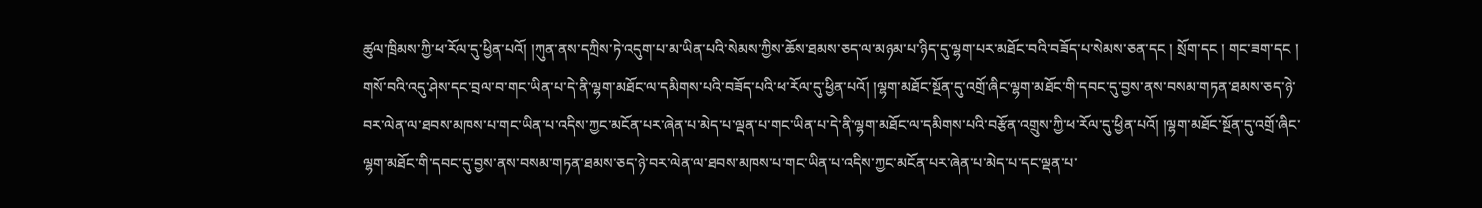ཚུལ་ཁྲིམས་ཀྱི་ཕ་རོལ་དུ་ཕྱིན་པའོ། །ཀུན་ནས་དཀྲིས་ཏེ་འདུག་པ་མ་ཡིན་པའི་སེམས་ཀྱིས་ཆོས་ཐམས་ཅད་ལ་མཉམ་པ་ཉིད་དུ་ལྷག་པར་མཐོང་བའི་བཟོད་པ་སེམས་ཅན་དང ། སྲོག་དང ། གང་ཟག་དང ། གསོ་བའི་འདུ་ཤེས་དང་བྲལ་བ་གང་ཡིན་པ་དེ་ནི་ལྷག་མཐོང་ལ་དམིགས་པའི་བཟོད་པའི་ཕ་རོལ་དུ་ཕྱིན་པའོ། །ལྷག་མཐོང་སྔོན་དུ་འགྲོ་ཞིང་ལྷག་མཐོང་གི་དབང་དུ་བྱས་ནས་བསམ་གཏན་ཐམས་ཅད་ཉེ་བར་ལེན་ལ་ཐབས་མཁས་པ་གང་ཡིན་པ་འདིས་ཀྱང་མངོན་པར་ཞེན་པ་མེད་པ་ལྡན་པ་གང་ཡིན་པ་དེ་ནི་ལྷག་མཐོང་ལ་དམིགས་པའི་བརྩོན་འགྲུས་ཀྱི་ཕ་རོལ་དུ་ཕྱིན་པའོ། །ལྷག་མཐོང་སྔོན་དུ་འགྲོ་ཞིང་ལྷག་མཐོང་གི་དབང་དུ་བྱས་ནས་བསམ་གཏན་ཐམས་ཅད་ཉེ་བར་ལེན་ལ་ཐབས་མཁས་པ་གང་ཡིན་པ་འདིས་ཀྱང་མངོན་པར་ཞེན་པ་མེད་པ་དང་ལྡན་པ་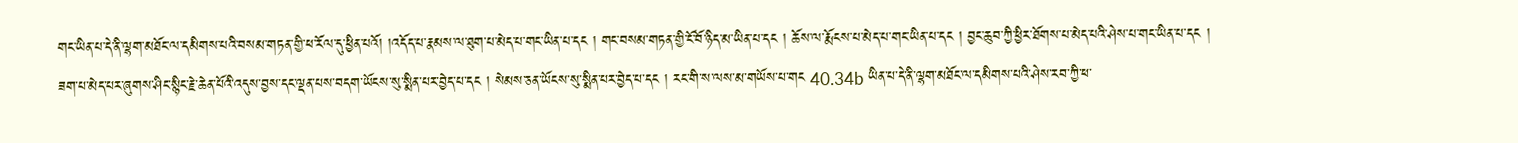གང་ཡིན་པ་དེ་ནི་ལྷག་མཐོང་ལ་དམིགས་པའི་བསམ་གཏན་གྱི་ཕ་རོལ་དུ་ཕྱིན་པའོ། །འདོད་པ་རྣམས་ལ་ཐུག་པ་མེད་པ་གང་ཡིན་པ་དང ། གང་བསམ་གཏན་གྱི་ངོ་བོ་ཉིད་མ་ཡིན་པ་དང ། ཆོས་ལ་རྨོངས་པ་མེད་པ་གང་ཡིན་པ་དང ། བྱང་ཆུབ་ཀྱི་ཕྱིར་ཐོགས་པ་མེད་པའི་ཤེས་པ་གང་ཡིན་པ་དང ། ཟག་པ་མེད་པར་ཞུགས་ཤིང་སྙིང་རྗེ་ཆེན་པོའི་འདུས་བྱས་དང་ལྡན་པས་བདག་ཡོངས་སུ་སྨིན་པར་བྱེད་པ་དང ། སེམས་ཅན་ཡོངས་སུ་སྨིན་པར་བྱེད་པ་དང ། རང་གི་ས་ལས་མ་གཡོས་པ་གང 40.34b ཡིན་པ་དེ་ནི་ལྷག་མཐོང་ལ་དམིགས་པའི་ཤེས་རབ་ཀྱི་ཕ་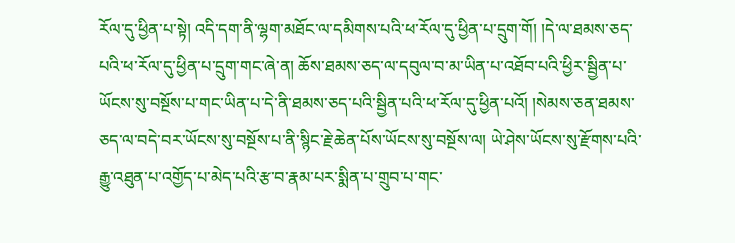རོལ་དུ་ཕྱིན་པ་སྟེ། འདི་དག་ནི་ལྷག་མཐོང་ལ་དམིགས་པའི་ཕ་རོལ་དུ་ཕྱིན་པ་དྲུག་གོ། །དེ་ལ་ཐམས་ཅད་པའི་ཕ་རོལ་དུ་ཕྱིན་པ་དྲུག་གང་ཞེ་ན། ཆོས་ཐམས་ཅད་ལ་དབུལ་བ་མ་ཡིན་པ་འཐོབ་པའི་ཕྱིར་སྦྱིན་པ་ཡོངས་སུ་བསྔོས་པ་གང་ཡིན་པ་དེ་ནི་ཐམས་ཅད་པའི་སྦྱིན་པའི་ཕ་རོལ་དུ་ཕྱིན་པའོ། །སེམས་ཅན་ཐམས་ཅད་ལ་བདེ་བར་ཡོངས་སུ་བསྔོས་པ་ནི་སྙིང་རྗེ་ཆེན་པོས་ཡོངས་སུ་བསྔོས་ལ། ཡེ་ཤེས་ཡོངས་སུ་རྫོགས་པའི་རྒྱུ་འཐུན་པ་འགྱོད་པ་མེད་པའི་རྩ་བ་རྣམ་པར་སྨིན་པ་གྲུབ་པ་གང་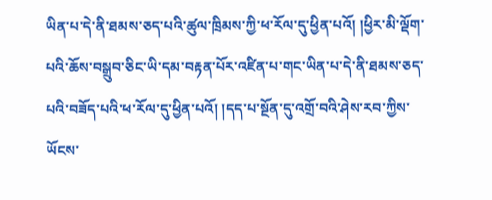ཡིན་པ་དེ་ནི་ཐམས་ཅད་པའི་ཚུལ་ཁྲིམས་ཀྱི་ཕ་རོལ་དུ་ཕྱིན་པའོ། །ཕྱིར་མི་ལྡོག་པའི་ཆོས་བསྒྲུབ་ཅིང་ཡི་དམ་བརྟན་པོར་འཛིན་པ་གང་ཡིན་པ་དེ་ནི་ཐམས་ཅད་པའི་བཟོད་པའི་ཕ་རོལ་དུ་ཕྱིན་པའོ། །དད་པ་སྔོན་དུ་འགྲོ་བའི་ཤེས་རབ་ཀྱིས་ཡོངས་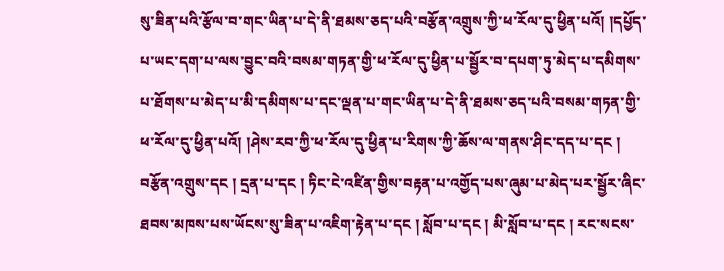སུ་ཟིན་པའི་རྩོལ་བ་གང་ཡིན་པ་དེ་ནི་ཐམས་ཅད་པའི་བརྩོན་འགྲུས་ཀྱི་ཕ་རོལ་དུ་ཕྱིན་པའོ། །དཔྱོད་པ་ཡང་དག་པ་ལས་བྱུང་བའི་བསམ་གཏན་གྱི་ཕ་རོལ་དུ་ཕྱིན་པ་སྦྱོར་བ་དཔག་ཏུ་མེད་པ་དམིགས་པ་ཐོགས་པ་མེད་པ་མི་དམིགས་པ་དང་ལྡན་པ་གང་ཡིན་པ་དེ་ནི་ཐམས་ཅད་པའི་བསམ་གཏན་གྱི་ཕ་རོལ་དུ་ཕྱིན་པའོ། །ཤེས་རབ་ཀྱི་ཕ་རོལ་དུ་ཕྱིན་པ་རིགས་ཀྱི་ཆོས་ལ་གནས་ཤིང་དད་པ་དང ། བརྩོན་འགྲུས་དང ། དྲན་པ་དང ། ཏིང་ངེ་འཛིན་གྱིས་བརྟན་པ་འགྱོད་པས་ཞུམ་པ་མེད་པར་སྦྱོར་ཞིང་ཐབས་མཁས་པས་ཡོངས་སུ་ཟིན་པ་འཇིག་རྟེན་པ་དང ། སློབ་པ་དང ། མི་སློབ་པ་དང ། རང་སངས་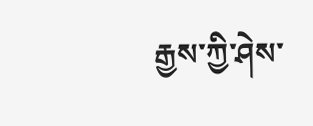རྒྱས་ཀྱི་ཤེས་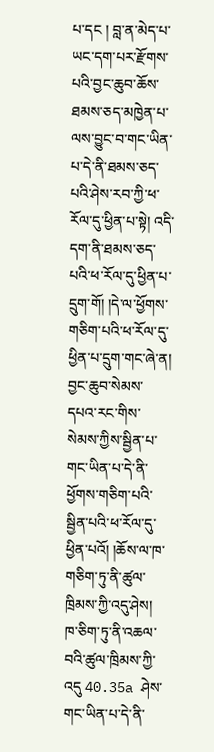པ་དང ། བླ་ན་མེད་པ་ཡང་དག་པར་རྫོགས་པའི་བྱང་ཆུབ་ཆོས་ཐམས་ཅད་མཁྱེན་པ་ལས་བྱུང་བ་གང་ཡིན་པ་དེ་ནི་ཐམས་ཅད་པའི་ཤེས་རབ་ཀྱི་ཕ་རོལ་དུ་ཕྱིན་པ་སྟེ། འདི་དག་ནི་ཐམས་ཅད་པའི་ཕ་རོལ་དུ་ཕྱིན་པ་དྲུག་གོ། །དེ་ལ་ཕྱོགས་གཅིག་པའི་ཕ་རོལ་དུ་ཕྱིན་པ་དྲུག་གང་ཞེ་ན། བྱང་ཆུབ་སེམས་དཔའ་རང་གིས་སེམས་ཀྱིས་སྦྱིན་པ་གང་ཡིན་པ་དེ་ནི་ཕྱོགས་གཅིག་པའི་སྦྱིན་པའི་ཕ་རོལ་དུ་ཕྱིན་པའོ། །ཆོས་ལ་ཁ་གཅིག་ཏུ་ནི་ཚུལ་ཁྲིམས་ཀྱི་འདུ་ཤེས། ཁ་ཅིག་ཏུ་ནི་འཆལ་བའི་ཚུལ་ཁྲིམས་ཀྱི་འདུ 40.35a ཤེས་གང་ཡིན་པ་དེ་ནི་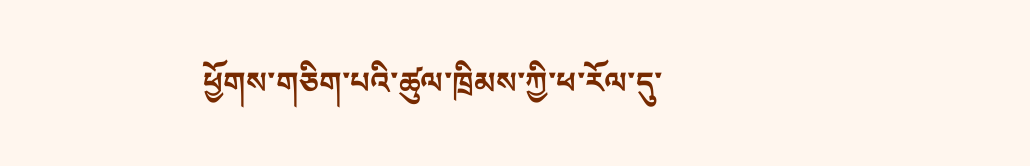ཕྱོགས་གཅིག་པའི་ཚུལ་ཁྲིམས་ཀྱི་ཕ་རོལ་དུ་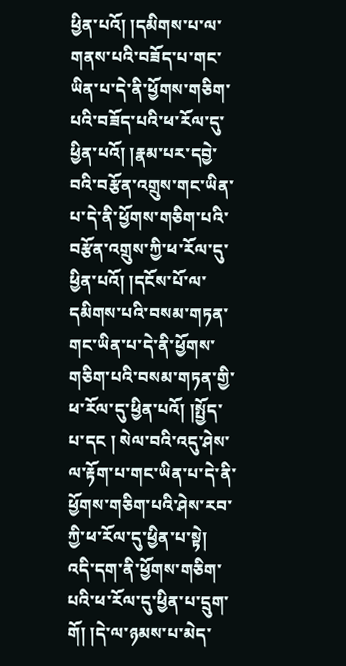ཕྱིན་པའོ། །དམིགས་པ་ལ་གནས་པའི་བཟོད་པ་གང་ཡིན་པ་དེ་ནི་ཕྱོགས་གཅིག་པའི་བཟོད་པའི་ཕ་རོལ་དུ་ཕྱིན་པའོ། །རྣམ་པར་དབྱེ་བའི་བརྩོན་འགྲུས་གང་ཡིན་པ་དེ་ནི་ཕྱོགས་གཅིག་པའི་བརྩོན་འགྲུས་ཀྱི་ཕ་རོལ་དུ་ཕྱིན་པའོ། །དངོས་པོ་ལ་དམིགས་པའི་བསམ་གཏན་གང་ཡིན་པ་དེ་ནི་ཕྱོགས་གཅིག་པའི་བསམ་གཏན་གྱི་ཕ་རོལ་དུ་ཕྱིན་པའོ། །སྤྱོད་པ་དང ། སེལ་བའི་འདུ་ཤེས་ལ་རྟོག་པ་གང་ཡིན་པ་དེ་ནི་ཕྱོགས་གཅིག་པའི་ཤེས་རབ་ཀྱི་ཕ་རོལ་དུ་ཕྱིན་པ་སྟེ། འདི་དག་ནི་ཕྱོགས་གཅིག་པའི་ཕ་རོལ་དུ་ཕྱིན་པ་དྲུག་གོ། །དེ་ལ་ཉམས་པ་མེད་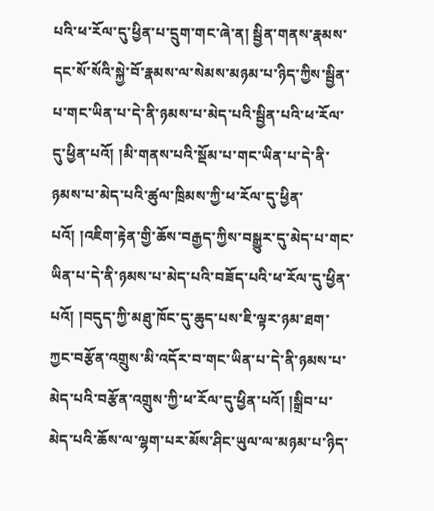པའི་ཕ་རོལ་དུ་ཕྱིན་པ་དྲུག་གང་ཞེ་ན། སྦྱིན་གནས་རྣམས་དང་སོ་སོའི་སྐྱེ་བོ་རྣམས་ལ་སེམས་མཉམ་པ་ཉིད་ཀྱིས་སྦྱིན་པ་གང་ཡིན་པ་དེ་ནི་ཉམས་པ་མེད་པའི་སྦྱིན་པའི་ཕ་རོལ་དུ་ཕྱིན་པའོ། །མི་གནས་པའི་སྡོམ་པ་གང་ཡིན་པ་དེ་ནི་ཉམས་པ་མེད་པའི་ཚུལ་ཁྲིམས་ཀྱི་ཕ་རོལ་དུ་ཕྱིན་པའོ། །འཇིག་རྟེན་གྱི་ཆོས་བརྒྱད་ཀྱིས་བསྒྱུར་དུ་མེད་པ་གང་ཡིན་པ་དེ་ནི་ཉམས་པ་མེད་པའི་བཟོད་པའི་ཕ་རོལ་དུ་ཕྱིན་པའོ། །བདུད་ཀྱི་མཐུ་ཁོང་དུ་ཆུད་པས་ཇི་ལྟར་ཉམ་ཐག་ཀྱང་བརྩོན་འགྲུས་མི་འདོར་བ་གང་ཡིན་པ་དེ་ནི་ཉམས་པ་མེད་པའི་བརྩོན་འགྲུས་ཀྱི་ཕ་རོལ་དུ་ཕྱིན་པའོ། །སྒྲིབ་པ་མེད་པའི་ཆོས་ལ་ལྷག་པར་མོས་ཤིང་ཡུལ་ལ་མཉམ་པ་ཉིད་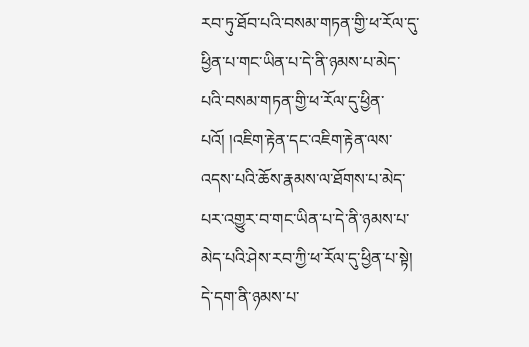རབ་ཏུ་ཐོབ་པའི་བསམ་གཏན་གྱི་ཕ་རོལ་དུ་ཕྱིན་པ་གང་ཡིན་པ་དེ་ནི་ཉམས་པ་མེད་པའི་བསམ་གཏན་གྱི་ཕ་རོལ་དུ་ཕྱིན་པའོ། །འཇིག་རྟེན་དང་འཇིག་རྟེན་ལས་འདས་པའི་ཆོས་རྣམས་ལ་ཐོགས་པ་མེད་པར་འགྱུར་བ་གང་ཡིན་པ་དེ་ནི་ཉམས་པ་མེད་པའི་ཤེས་རབ་ཀྱི་ཕ་རོལ་དུ་ཕྱིན་པ་སྟེ། དེ་དག་ནི་ཉམས་པ་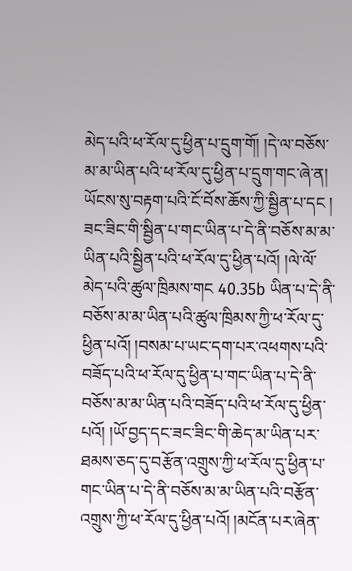མེད་པའི་ཕ་རོལ་དུ་ཕྱིན་པ་དྲུག་གོ། །དེ་ལ་བཅོས་མ་མ་ཡིན་པའི་ཕ་རོལ་དུ་ཕྱིན་པ་དྲུག་གང་ཞེ་ན། ཡོངས་སུ་བརྟག་པའི་ངོ་བོས་ཆོས་ཀྱི་སྦྱིན་པ་དང ། ཟང་ཟིང་གི་སྦྱིན་པ་གང་ཡིན་པ་དེ་ནི་བཅོས་མ་མ་ཡིན་པའི་སྦྱིན་པའི་ཕ་རོལ་དུ་ཕྱིན་པའོ། །ལེ་ལོ་མེད་པའི་ཚུལ་ཁྲིམས་གང 40.35b ཡིན་པ་དེ་ནི་བཅོས་མ་མ་ཡིན་པའི་ཚུལ་ཁྲིམས་ཀྱི་ཕ་རོལ་དུ་ཕྱིན་པའོ། །བསམ་པ་ཡང་དག་པར་འཕགས་པའི་བཟོད་པའི་ཕ་རོལ་དུ་ཕྱིན་པ་གང་ཡིན་པ་དེ་ནི་བཅོས་མ་མ་ཡིན་པའི་བཟོད་པའི་ཕ་རོལ་དུ་ཕྱིན་པའོ། །ཡོ་བྱད་དང་ཟང་ཟིང་གི་ཆེད་མ་ཡིན་པར་ཐམས་ཅད་དུ་བརྩོན་འགྲུས་ཀྱི་ཕ་རོལ་དུ་ཕྱིན་པ་གང་ཡིན་པ་དེ་ནི་བཅོས་མ་མ་ཡིན་པའི་བརྩོན་འགྲུས་ཀྱི་ཕ་རོལ་དུ་ཕྱིན་པའོ། །མངོན་པར་ཞེན་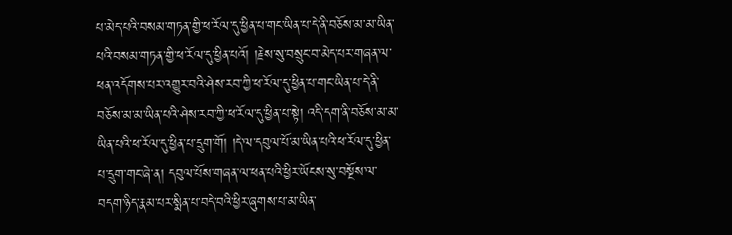པ་མེད་པའི་བསམ་གཏན་གྱི་ཕ་རོལ་དུ་ཕྱིན་པ་གང་ཡིན་པ་དེ་ནི་བཅོས་མ་མ་ཡིན་པའི་བསམ་གཏན་གྱི་ཕ་རོལ་དུ་ཕྱིན་པའོ། །རྗེས་སུ་བསྲུང་བ་མེད་པར་གཞན་ལ་ཕན་འདོགས་པར་འགྱུར་བའི་ཤེས་རབ་ཀྱི་ཕ་རོལ་དུ་ཕྱིན་པ་གང་ཡིན་པ་དེ་ནི་བཅོས་མ་མ་ཡིན་པའི་ཤེས་རབ་ཀྱི་ཕ་རོལ་དུ་ཕྱིན་པ་སྟེ། འདི་དག་ནི་བཅོས་མ་མ་ཡིན་པའི་ཕ་རོལ་དུ་ཕྱིན་པ་དྲུག་གོ། །དེ་ལ་དབུལ་པོ་མ་ཡིན་པའི་ཕ་རོལ་དུ་ཕྱིན་པ་དྲུག་གང་ཞེ་ན། དབུལ་པོས་གཞན་ལ་ཕན་པའི་ཕྱིར་ཡོངས་སུ་བསྔོས་ལ་བདག་ཉིད་རྣམ་པར་སྨིན་པ་བདེ་བའི་ཕྱིར་ཞུགས་པ་མ་ཡིན་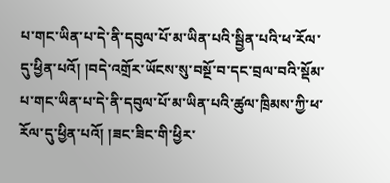པ་གང་ཡིན་པ་དེ་ནི་དབུལ་པོ་མ་ཡིན་པའི་སྦྱིན་པའི་ཕ་རོལ་དུ་ཕྱིན་པའོ། །བདེ་འགྲོར་ཡོངས་སུ་བསྔོ་བ་དང་བྲལ་བའི་སྡོམ་པ་གང་ཡིན་པ་དེ་ནི་དབུལ་པོ་མ་ཡིན་པའི་ཚུལ་ཁྲིམས་ཀྱི་ཕ་རོལ་དུ་ཕྱིན་པའོ། །ཟང་ཟིང་གི་ཕྱིར་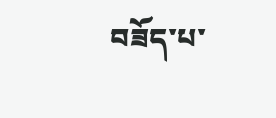བཟོད་པ་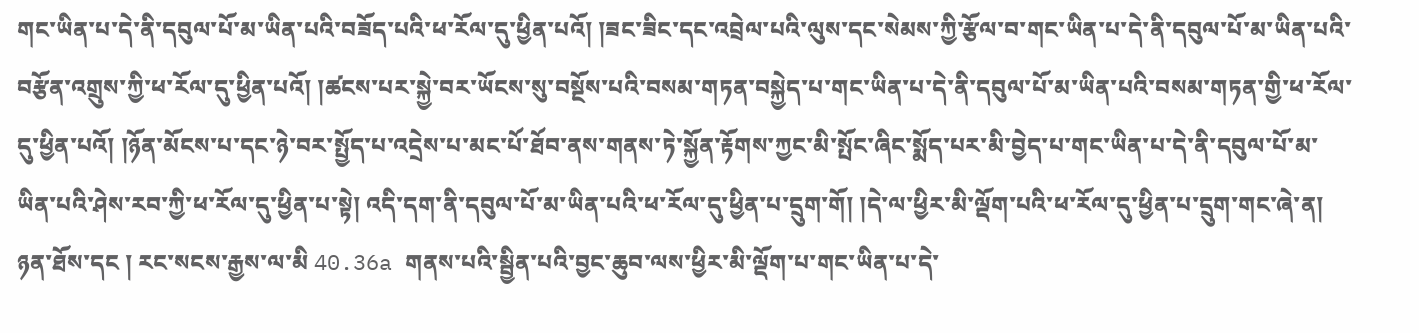གང་ཡིན་པ་དེ་ནི་དབུལ་པོ་མ་ཡིན་པའི་བཟོད་པའི་ཕ་རོལ་དུ་ཕྱིན་པའོ། །ཟང་ཟིང་དང་འབྲེལ་པའི་ལུས་དང་སེམས་ཀྱི་རྩོལ་བ་གང་ཡིན་པ་དེ་ནི་དབུལ་པོ་མ་ཡིན་པའི་བརྩོན་འགྲུས་ཀྱི་ཕ་རོལ་དུ་ཕྱིན་པའོ། །ཚངས་པར་སྐྱེ་བར་ཡོངས་སུ་བསྔོས་པའི་བསམ་གཏན་བསྐྱེད་པ་གང་ཡིན་པ་དེ་ནི་དབུལ་པོ་མ་ཡིན་པའི་བསམ་གཏན་གྱི་ཕ་རོལ་དུ་ཕྱིན་པའོ། །ཉོན་མོངས་པ་དང་ཉེ་བར་སྤྱོད་པ་འདྲེས་པ་མང་པོ་ཐོབ་ནས་གནས་ཏེ་སྐྱོན་རྟོགས་ཀྱང་མི་སྤོང་ཞིང་སྨོད་པར་མི་བྱེད་པ་གང་ཡིན་པ་དེ་ནི་དབུལ་པོ་མ་ཡིན་པའི་ཤེས་རབ་ཀྱི་ཕ་རོལ་དུ་ཕྱིན་པ་སྟེ། འདི་དག་ནི་དབུལ་པོ་མ་ཡིན་པའི་ཕ་རོལ་དུ་ཕྱིན་པ་དྲུག་གོ། །དེ་ལ་ཕྱིར་མི་ལྡོག་པའི་ཕ་རོལ་དུ་ཕྱིན་པ་དྲུག་གང་ཞེ་ན། ཉན་ཐོས་དང ། རང་སངས་རྒྱས་ལ་མི 40.36a གནས་པའི་སྦྱིན་པའི་བྱང་ཆུབ་ལས་ཕྱིར་མི་ལྡོག་པ་གང་ཡིན་པ་དེ་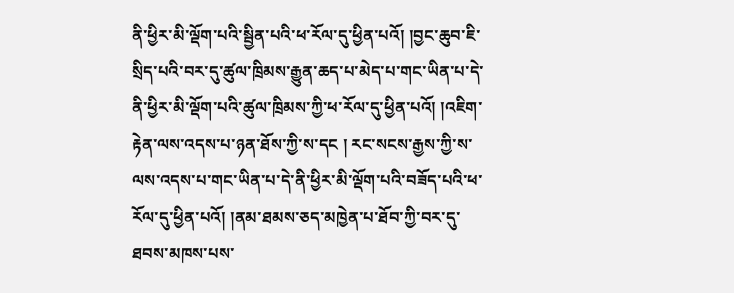ནི་ཕྱིར་མི་ལྡོག་པའི་སྦྱིན་པའི་ཕ་རོལ་དུ་ཕྱིན་པའོ། །བྱང་ཆུབ་ཇི་སྲིད་པའི་བར་དུ་ཚུལ་ཁྲིམས་རྒྱུན་ཆད་པ་མེད་པ་གང་ཡིན་པ་དེ་ནི་ཕྱིར་མི་ལྡོག་པའི་ཚུལ་ཁྲིམས་ཀྱི་ཕ་རོལ་དུ་ཕྱིན་པའོ། །འཇིག་རྟེན་ལས་འདས་པ་ཉན་ཐོས་ཀྱི་ས་དང ། རང་སངས་རྒྱས་ཀྱི་ས་ལས་འདས་པ་གང་ཡིན་པ་དེ་ནི་ཕྱིར་མི་ལྡོག་པའི་བཟོད་པའི་ཕ་རོལ་དུ་ཕྱིན་པའོ། །ནམ་ཐམས་ཅད་མཁྱེན་པ་ཐོབ་ཀྱི་བར་དུ་ཐབས་མཁས་པས་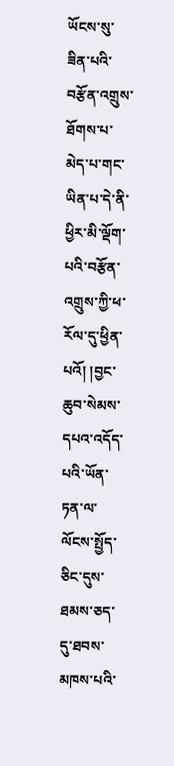ཡོངས་སུ་ཟིན་པའི་བརྩོན་འགྲུས་ཐོགས་པ་མེད་པ་གང་ཡིན་པ་དེ་ནི་ཕྱིར་མི་ལྡོག་པའི་བརྩོན་འགྲུས་ཀྱི་ཕ་རོལ་དུ་ཕྱིན་པའོ། །བྱང་ཆུབ་སེམས་དཔའ་འདོད་པའི་ཡོན་ཏན་ལ་ལོངས་སྤྱོད་ཅིང་དུས་ཐམས་ཅད་དུ་ཐབས་མཁས་པའི་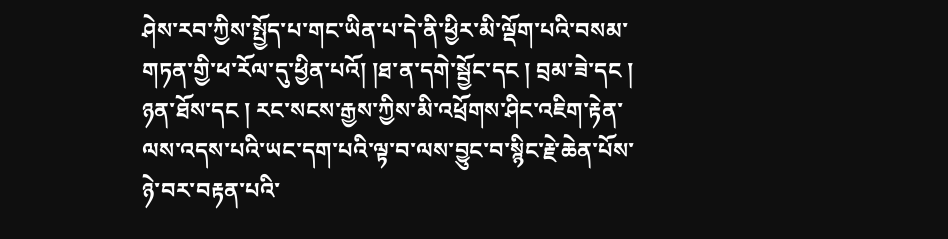ཤེས་རབ་ཀྱིས་སྤྱོད་པ་གང་ཡིན་པ་དེ་ནི་ཕྱིར་མི་ལྡོག་པའི་བསམ་གཏན་གྱི་ཕ་རོལ་དུ་ཕྱིན་པའོ། །ཐ་ན་དགེ་སྦྱོང་དང ། བྲམ་ཟེ་དང ། ཉན་ཐོས་དང ། རང་སངས་རྒྱས་ཀྱིས་མི་འཕྲོགས་ཤིང་འཇིག་རྟེན་ལས་འདས་པའི་ཡང་དག་པའི་ལྟ་བ་ལས་བྱུང་བ་སྙིང་རྗེ་ཆེན་པོས་ཉེ་བར་བརྟན་པའི་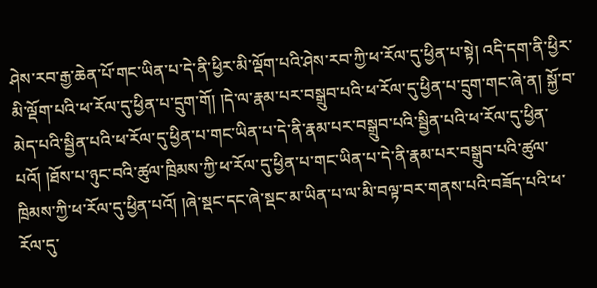ཤེས་རབ་རྒྱ་ཆེན་པོ་གང་ཡིན་པ་དེ་ནི་ཕྱིར་མི་ལྡོག་པའི་ཤེས་རབ་ཀྱི་ཕ་རོལ་དུ་ཕྱིན་པ་སྟེ། འདི་དག་ནི་ཕྱིར་མི་ལྡོག་པའི་ཕ་རོལ་དུ་ཕྱིན་པ་དྲུག་གོ། །དེ་ལ་རྣམ་པར་བསྒྲུབ་པའི་ཕ་རོལ་དུ་ཕྱིན་པ་དྲུག་གང་ཞེ་ན། སྐྱོ་བ་མེད་པའི་སྦྱིན་པའི་ཕ་རོལ་དུ་ཕྱིན་པ་གང་ཡིན་པ་དེ་ནི་རྣམ་པར་བསྒྲུབ་པའི་སྦྱིན་པའི་ཕ་རོལ་དུ་ཕྱིན་པའོ། །ཐོས་པ་ཉུང་བའི་ཚུལ་ཁྲིམས་ཀྱི་ཕ་རོལ་དུ་ཕྱིན་པ་གང་ཡིན་པ་དེ་ནི་རྣམ་པར་བསྒྲུབ་པའི་ཚུལ་ཁྲིམས་ཀྱི་ཕ་རོལ་དུ་ཕྱིན་པའོ། །ཞེ་སྡང་དང་ཞེ་སྡང་མ་ཡིན་པ་ལ་མི་བལྟ་བར་གནས་པའི་བཟོད་པའི་ཕ་རོལ་དུ་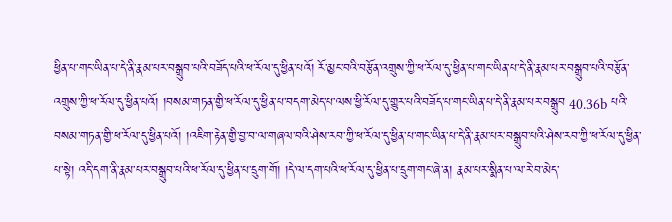ཕྱིན་པ་གང་ཡིན་པ་དེ་ནི་རྣམ་པར་བསྒྲུབ་པའི་བཟོད་པའི་ཕ་རོལ་དུ་ཕྱིན་པའོ། རོ་མྱང་བའི་བརྩོན་འགྲུས་ཀྱི་ཕ་རོལ་དུ་ཕྱིན་པ་གང་ཡིན་པ་དེ་ནི་རྣམ་པར་བསྒྲུབ་པའི་བརྩོན་འགྲུས་ཀྱི་ཕ་རོལ་དུ་ཕྱིན་པའོ། །བསམ་གཏན་གྱི་ཕ་རོལ་དུ་ཕྱིན་པ་བདག་མེད་པ་ལས་ཕྱི་རོལ་དུ་གྱུར་པའི་བཟོད་པ་གང་ཡིན་པ་དེ་ནི་རྣམ་པར་བསྒྲུབ 40.36b པའི་བསམ་གཏན་གྱི་ཕ་རོལ་དུ་ཕྱིན་པའོ། །འཇིག་རྟེན་གྱི་བྱ་བ་ལ་གཞལ་བའི་ཤེས་རབ་ཀྱི་ཕ་རོལ་དུ་ཕྱིན་པ་གང་ཡིན་པ་དེ་ནི་རྣམ་པར་བསྒྲུབ་པའི་ཤེས་རབ་ཀྱི་ཕ་རོལ་དུ་ཕྱིན་པ་སྟེ། འདི་དག་ནི་རྣམ་པར་བསྒྲུབ་པའི་ཕ་རོལ་དུ་ཕྱིན་པ་དྲུག་གོ། །དེ་ལ་དག་པའི་ཕ་རོལ་དུ་ཕྱིན་པ་དྲུག་གང་ཞེ་ན། རྣམ་པར་སྨིན་པ་ལ་རེ་བ་མེད་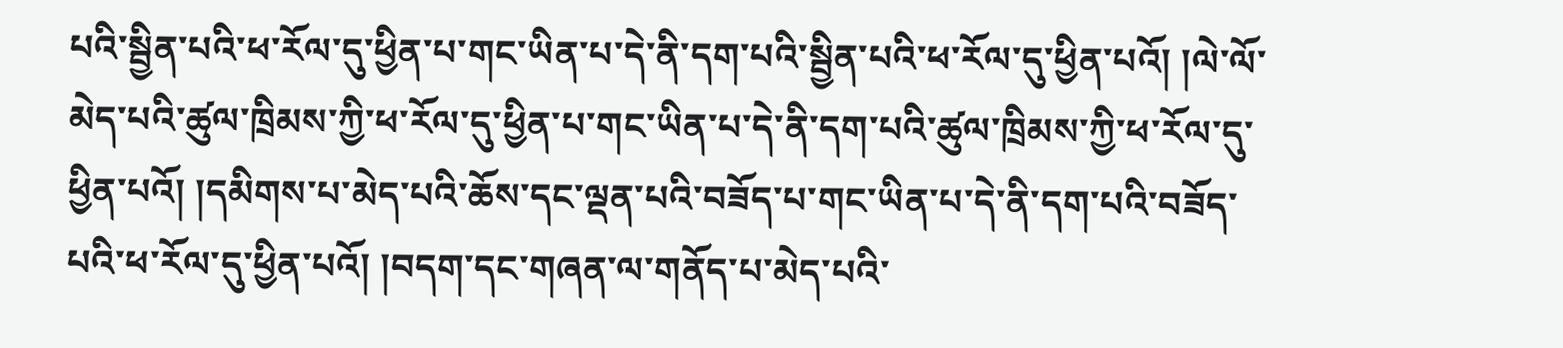པའི་སྦྱིན་པའི་ཕ་རོལ་དུ་ཕྱིན་པ་གང་ཡིན་པ་དེ་ནི་དག་པའི་སྦྱིན་པའི་ཕ་རོལ་དུ་ཕྱིན་པའོ། །ལེ་ལོ་མེད་པའི་ཚུལ་ཁྲིམས་ཀྱི་ཕ་རོལ་དུ་ཕྱིན་པ་གང་ཡིན་པ་དེ་ནི་དག་པའི་ཚུལ་ཁྲིམས་ཀྱི་ཕ་རོལ་དུ་ཕྱིན་པའོ། །དམིགས་པ་མེད་པའི་ཆོས་དང་ལྡན་པའི་བཟོད་པ་གང་ཡིན་པ་དེ་ནི་དག་པའི་བཟོད་པའི་ཕ་རོལ་དུ་ཕྱིན་པའོ། །བདག་དང་གཞན་ལ་གནོད་པ་མེད་པའི་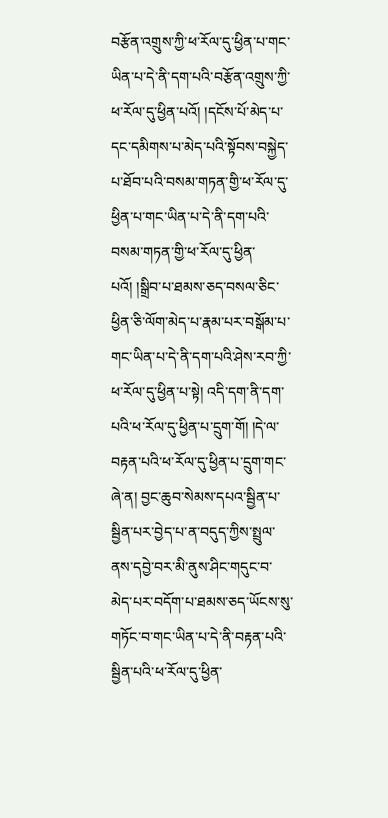བརྩོན་འགྲུས་ཀྱི་ཕ་རོལ་དུ་ཕྱིན་པ་གང་ཡིན་པ་དེ་ནི་དག་པའི་བརྩོན་འགྲུས་ཀྱི་ཕ་རོལ་དུ་ཕྱིན་པའོ། །དངོས་པོ་མེད་པ་དང་དམིགས་པ་མེད་པའི་སྟོབས་བསྐྱེད་པ་ཐོབ་པའི་བསམ་གཏན་གྱི་ཕ་རོལ་དུ་ཕྱིན་པ་གང་ཡིན་པ་དེ་ནི་དག་པའི་བསམ་གཏན་གྱི་ཕ་རོལ་དུ་ཕྱིན་པའོ། །སྒྲིབ་པ་ཐམས་ཅད་བསལ་ཅིང་ཕྱིན་ཅི་ལོག་མེད་པ་རྣམ་པར་བསྒོམ་པ་གང་ཡིན་པ་དེ་ནི་དག་པའི་ཤེས་རབ་ཀྱི་ཕ་རོལ་དུ་ཕྱིན་པ་སྟེ། འདི་དག་ནི་དག་པའི་ཕ་རོལ་དུ་ཕྱིན་པ་དྲུག་གོ། །དེ་ལ་བརྟན་པའི་ཕ་རོལ་དུ་ཕྱིན་པ་དྲུག་གང་ཞེ་ན། བྱང་ཆུབ་སེམས་དཔའ་སྦྱིན་པ་སྦྱིན་པར་བྱེད་པ་ན་བདུད་ཀྱིས་སྤྲུལ་ནས་དབྱེ་བར་མི་ནུས་ཤིང་གདུང་བ་མེད་པར་བདོག་པ་ཐམས་ཅད་ཡོངས་སུ་གཏོང་བ་གང་ཡིན་པ་དེ་ནི་བརྟན་པའི་སྦྱིན་པའི་ཕ་རོལ་དུ་ཕྱིན་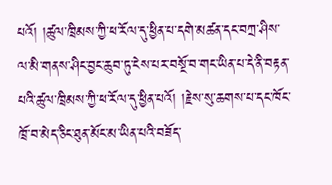པའོ། །ཚུལ་ཁྲིམས་ཀྱི་ཕ་རོལ་དུ་ཕྱིན་པ་དགེ་མཚན་དང་བཀྲ་ཤིས་ལ་མི་གནས་ཤིང་བྱང་ཆུབ་ཏུ་ངེས་པར་བསྔོ་བ་གང་ཡིན་པ་དེ་ནི་བརྟན་པའི་ཚུལ་ཁྲིམས་ཀྱི་ཕ་རོལ་དུ་ཕྱིན་པའོ། །རྗེས་སུ་ཆགས་པ་དང་ཁོང་ཁྲོ་བ་མེད་ཅིང་ཐུན་མོང་མ་ཡིན་པའི་བཟོད་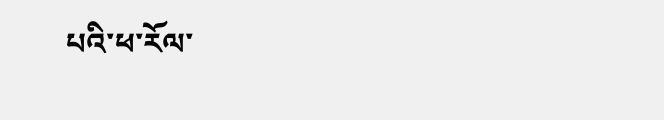པའི་ཕ་རོལ་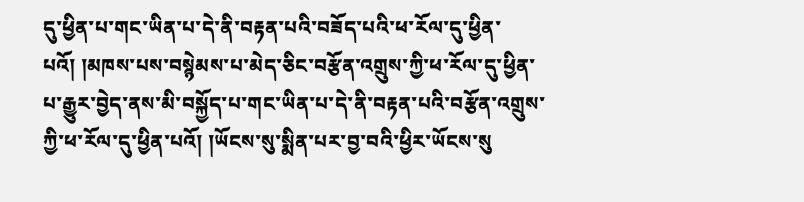དུ་ཕྱིན་པ་གང་ཡིན་པ་དེ་ནི་བརྟན་པའི་བཟོད་པའི་ཕ་རོལ་དུ་ཕྱིན་པའོ། །མཁས་པས་བསྙེམས་པ་མེད་ཅིང་བརྩོན་འགྲུས་ཀྱི་ཕ་རོལ་དུ་ཕྱིན་པ་རྒྱུར་བྱེད་ནས་མི་བསྐྱོད་པ་གང་ཡིན་པ་དེ་ནི་བརྟན་པའི་བརྩོན་འགྲུས་ཀྱི་ཕ་རོལ་དུ་ཕྱིན་པའོ། །ཡོངས་སུ་སྨིན་པར་བྱ་བའི་ཕྱིར་ཡོངས་སུ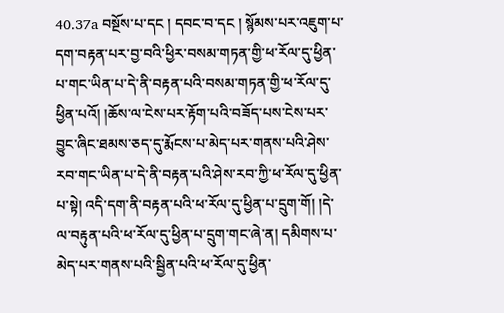40.37a བསྔོས་པ་དང ། དབང་བ་དང ། སྙོམས་པར་འཇུག་པ་དག་བརྟན་པར་བྱ་བའི་ཕྱིར་བསམ་གཏན་གྱི་ཕ་རོལ་དུ་ཕྱིན་པ་གང་ཡིན་པ་དེ་ནི་བརྟན་པའི་བསམ་གཏན་གྱི་ཕ་རོལ་དུ་ཕྱིན་པའོ། །ཆོས་ལ་ངེས་པར་རྟོག་པའི་བཟོད་པས་ངེས་པར་བྱུང་ཞིང་ཐམས་ཅད་དུ་རྨོངས་པ་མེད་པར་གནས་པའི་ཤེས་རབ་གང་ཡིན་པ་དེ་ནི་བརྟན་པའི་ཤེས་རབ་ཀྱི་ཕ་རོལ་དུ་ཕྱིན་པ་སྟེ། འདི་དག་ནི་བརྟན་པའི་ཕ་རོལ་དུ་ཕྱིན་པ་དྲུག་གོ། །དེ་ལ་བརྟུན་པའི་ཕ་རོལ་དུ་ཕྱིན་པ་དྲུག་གང་ཞེ་ན། དམིགས་པ་མེད་པར་གནས་པའི་སྦྱིན་པའི་ཕ་རོལ་དུ་ཕྱིན་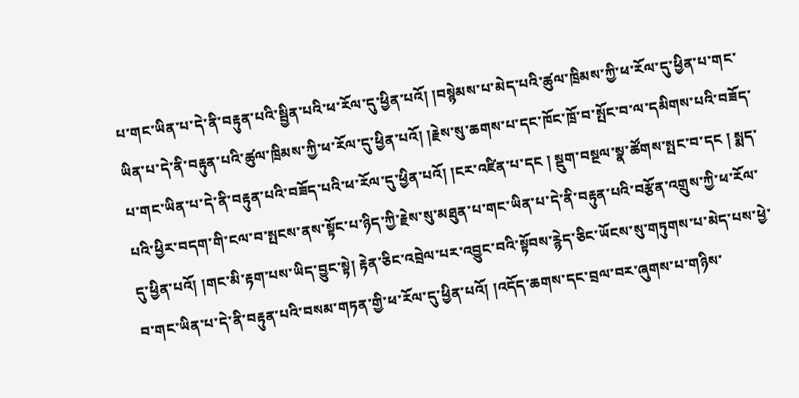པ་གང་ཡིན་པ་དེ་ནི་བརྟུན་པའི་སྦྱིན་པའི་ཕ་རོལ་དུ་ཕྱིན་པའོ། །བསྙེམས་པ་མེད་པའི་ཚུལ་ཁྲིམས་ཀྱི་ཕ་རོལ་དུ་ཕྱིན་པ་གང་ཡིན་པ་དེ་ནི་བརྟུན་པའི་ཚུལ་ཁྲིམས་ཀྱི་ཕ་རོལ་དུ་ཕྱིན་པའོ། །རྗེས་སུ་ཆགས་པ་དང་ཁོང་ཁྲོ་བ་སྤོང་བ་ལ་དམིགས་པའི་བཟོད་པ་གང་ཡིན་པ་དེ་ནི་བརྟུན་པའི་བཟོད་པའི་ཕ་རོལ་དུ་ཕྱིན་པའོ། །ངར་འཛིན་པ་དང ། སྡུག་བསྔལ་སྣ་ཚོགས་སྤང་བ་དང ། སྨད་པའི་ཕྱིར་བདག་གི་ངལ་བ་སྤངས་ནས་སྟོང་པ་ཉིད་ཀྱི་རྗེས་སུ་མཐུན་པ་གང་ཡིན་པ་དེ་ནི་བརྟུན་པའི་བརྩོན་འགྲུས་ཀྱི་ཕ་རོལ་དུ་ཕྱིན་པའོ། །གང་མི་རྟག་པས་ཡིད་བྱུང་སྟེ། རྟེན་ཅིང་འབྲེལ་པར་འབྱུང་བའི་སྟོབས་རྙེད་ཅིང་ཡོངས་སུ་གཏུགས་པ་མེད་པས་ཕྱེ་བ་གང་ཡིན་པ་དེ་ནི་བརྟུན་པའི་བསམ་གཏན་གྱི་ཕ་རོལ་དུ་ཕྱིན་པའོ། །འདོད་ཆགས་དང་བྲལ་བར་ཞུགས་པ་གཉིས་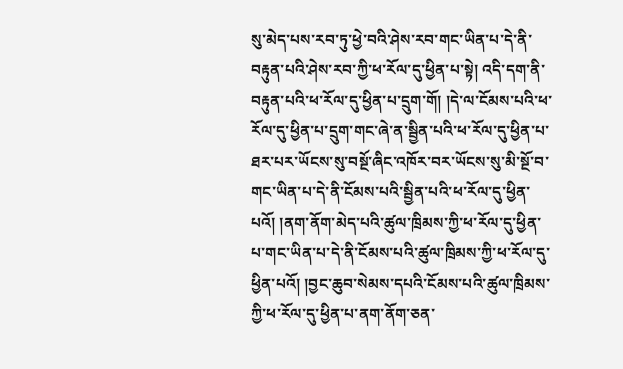སུ་མེད་པས་རབ་ཏུ་ཕྱེ་བའི་ཤེས་རབ་གང་ཡིན་པ་དེ་ནི་བརྟུན་པའི་ཤེས་རབ་ཀྱི་ཕ་རོལ་དུ་ཕྱིན་པ་སྟེ། འདི་དག་ནི་བརྟུན་པའི་ཕ་རོལ་དུ་ཕྱིན་པ་དྲུག་གོ། །དེ་ལ་ངོམས་པའི་ཕ་རོལ་དུ་ཕྱིན་པ་དྲུག་གང་ཞེ་ན་སྦྱིན་པའི་ཕ་རོལ་དུ་ཕྱིན་པ་ཐར་པར་ཡོངས་སུ་བསྔོ་ཞིང་འཁོར་བར་ཡོངས་སུ་མི་སྔོ་བ་གང་ཡིན་པ་དེ་ནི་ངོམས་པའི་སྦྱིན་པའི་ཕ་རོལ་དུ་ཕྱིན་པའོ། །ནག་ནོག་མེད་པའི་ཚུལ་ཁྲིམས་ཀྱི་ཕ་རོལ་དུ་ཕྱིན་པ་གང་ཡིན་པ་དེ་ནི་ངོམས་པའི་ཚུལ་ཁྲིམས་ཀྱི་ཕ་རོལ་དུ་ཕྱིན་པའོ། །བྱང་ཆུབ་སེམས་དཔའི་ངོམས་པའི་ཚུལ་ཁྲིམས་ཀྱི་ཕ་རོལ་དུ་ཕྱིན་པ་ནག་ནོག་ཅན་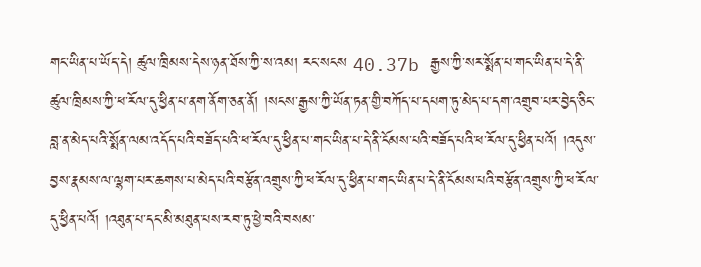གང་ཡིན་པ་ཡོད་དེ། ཚུལ་ཁྲིམས་དེས་ཉན་ཐོས་ཀྱི་ས་འམ། རང་སངས 40.37b རྒྱས་ཀྱི་སར་སྨོན་པ་གང་ཡིན་པ་དེ་ནི་ཚུལ་ཁྲིམས་ཀྱི་ཕ་རོལ་དུ་ཕྱིན་པ་ནག་ནོག་ཅན་ནོ། །སངས་རྒྱས་ཀྱི་ཡོན་ཏན་གྱི་བཀོད་པ་དཔག་ཏུ་མེད་པ་དག་འགྲུབ་པར་བྱེད་ཅིང་བླ་ན་མེད་པའི་སྨོན་ལམ་འདོད་པའི་བཟོད་པའི་ཕ་རོལ་དུ་ཕྱིན་པ་གང་ཡིན་པ་དེ་ནི་ངོམས་པའི་བཟོད་པའི་ཕ་རོལ་དུ་ཕྱིན་པའོ། །འདུས་བྱས་རྣམས་ལ་ལྷག་པར་ཆགས་པ་མེད་པའི་བརྩོན་འགྲུས་ཀྱི་ཕ་རོལ་དུ་ཕྱིན་པ་གང་ཡིན་པ་དེ་ནི་ངོམས་པའི་བརྩོན་འགྲུས་ཀྱི་ཕ་རོལ་དུ་ཕྱིན་པའོ། །འཐུན་པ་དང་མི་མཐུན་པས་རབ་ཏུ་ཕྱེ་བའི་བསམ་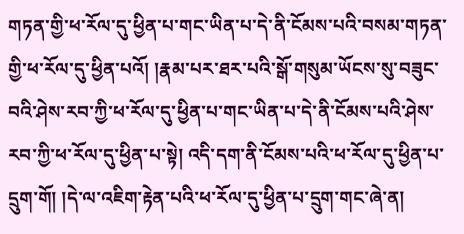གཏན་གྱི་ཕ་རོལ་དུ་ཕྱིན་པ་གང་ཡིན་པ་དེ་ནི་ངོམས་པའི་བསམ་གཏན་གྱི་ཕ་རོལ་དུ་ཕྱིན་པའོ། །རྣམ་པར་ཐར་པའི་སྒོ་གསུམ་ཡོངས་སུ་བཟུང་བའི་ཤེས་རབ་ཀྱི་ཕ་རོལ་དུ་ཕྱིན་པ་གང་ཡིན་པ་དེ་ནི་ངོམས་པའི་ཤེས་རབ་ཀྱི་ཕ་རོལ་དུ་ཕྱིན་པ་སྟེ། འདི་དག་ནི་ངོམས་པའི་ཕ་རོལ་དུ་ཕྱིན་པ་དྲུག་གོ། །དེ་ལ་འཇིག་རྟེན་པའི་ཕ་རོལ་དུ་ཕྱིན་པ་དྲུག་གང་ཞེ་ན།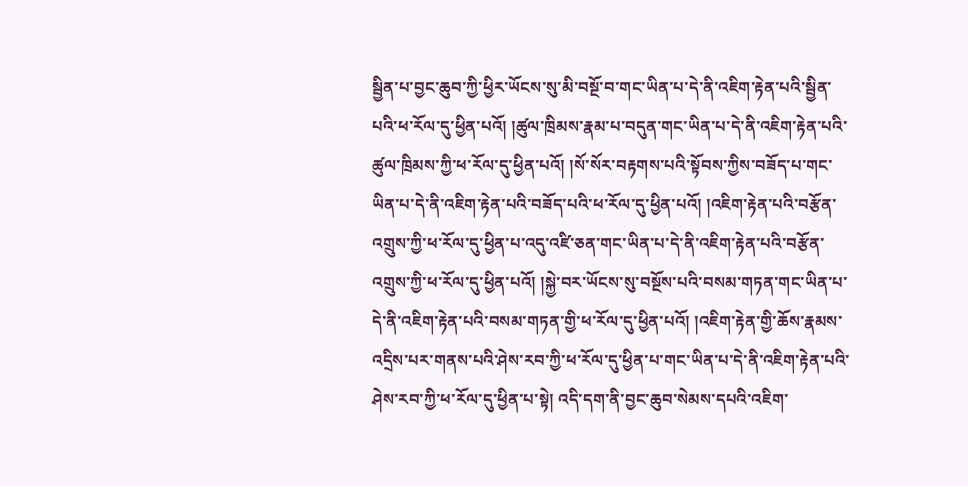སྦྱིན་པ་བྱང་ཆུབ་ཀྱི་ཕྱིར་ཡོངས་སུ་མི་བསྔོ་བ་གང་ཡིན་པ་དེ་ནི་འཇིག་རྟེན་པའི་སྦྱིན་པའི་ཕ་རོལ་དུ་ཕྱིན་པའོ། །ཚུལ་ཁྲིམས་རྣམ་པ་བདུན་གང་ཡིན་པ་དེ་ནི་འཇིག་རྟེན་པའི་ཚུལ་ཁྲིམས་ཀྱི་ཕ་རོལ་དུ་ཕྱིན་པའོ། །སོ་སོར་བརྟགས་པའི་སྟོབས་ཀྱིས་བཟོད་པ་གང་ཡིན་པ་དེ་ནི་འཇིག་རྟེན་པའི་བཟོད་པའི་ཕ་རོལ་དུ་ཕྱིན་པའོ། །འཇིག་རྟེན་པའི་བརྩོན་འགྲུས་ཀྱི་ཕ་རོལ་དུ་ཕྱིན་པ་འདུ་འཛི་ཅན་གང་ཡིན་པ་དེ་ནི་འཇིག་རྟེན་པའི་བརྩོན་འགྲུས་ཀྱི་ཕ་རོལ་དུ་ཕྱིན་པའོ། །སྐྱེ་བར་ཡོངས་སུ་བསྔོས་པའི་བསམ་གཏན་གང་ཡིན་པ་དེ་ནི་འཇིག་རྟེན་པའི་བསམ་གཏན་གྱི་ཕ་རོལ་དུ་ཕྱིན་པའོ། །འཇིག་རྟེན་གྱི་ཆོས་རྣམས་འདྲིས་པར་གནས་པའི་ཤེས་རབ་ཀྱི་ཕ་རོལ་དུ་ཕྱིན་པ་གང་ཡིན་པ་དེ་ནི་འཇིག་རྟེན་པའི་ཤེས་རབ་ཀྱི་ཕ་རོལ་དུ་ཕྱིན་པ་སྟེ། འདི་དག་ནི་བྱང་ཆུབ་སེམས་དཔའི་འཇིག་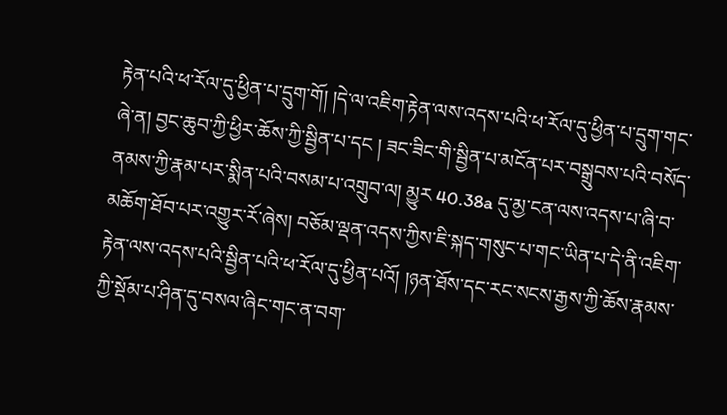རྟེན་པའི་ཕ་རོལ་དུ་ཕྱིན་པ་དྲུག་གོ། །དེ་ལ་འཇིག་རྟེན་ལས་འདས་པའི་ཕ་རོལ་དུ་ཕྱིན་པ་དྲུག་གང་ཞེ་ན། བྱང་ཆུབ་ཀྱི་ཕྱིར་ཆོས་ཀྱི་སྦྱིན་པ་དང ། ཟང་ཟིང་གི་སྦྱིན་པ་མངོན་པར་བསྒྲུབས་པའི་བསོད་ནམས་ཀྱི་རྣམ་པར་སྨིན་པའི་བསམ་པ་འགྲུབ་ལ། མྱུར 40.38a དུ་མྱ་ངན་ལས་འདས་པ་ཞི་བ་མཆོག་ཐོབ་པར་འགྱུར་རོ་ཞེས། བཅོམ་ལྡན་འདས་ཀྱིས་ཇི་སྐད་གསུང་པ་གང་ཡིན་པ་དེ་ནི་འཇིག་རྟེན་ལས་འདས་པའི་སྦྱིན་པའི་ཕ་རོལ་དུ་ཕྱིན་པའོ། །ཉན་ཐོས་དང་རང་སངས་རྒྱས་ཀྱི་ཆོས་རྣམས་ཀྱི་སྡོམ་པ་ཤིན་དུ་བསལ་ཞིང་གང་ན་བག་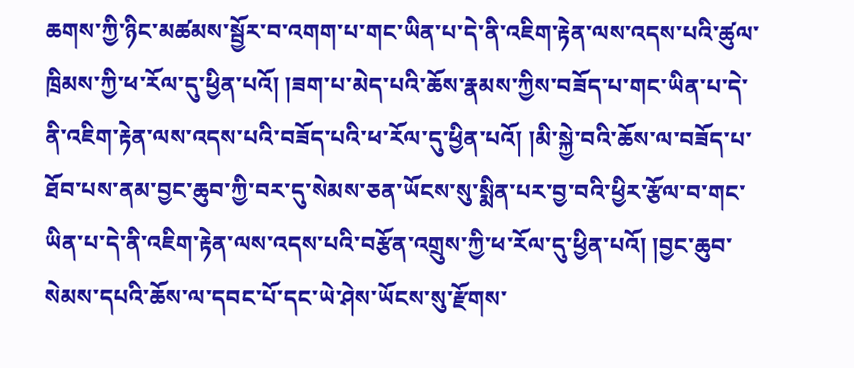ཆགས་ཀྱི་ཉིང་མཚམས་སྦྱོར་བ་འགག་པ་གང་ཡིན་པ་དེ་ནི་འཇིག་རྟེན་ལས་འདས་པའི་ཚུལ་ཁྲིམས་ཀྱི་ཕ་རོལ་དུ་ཕྱིན་པའོ། །ཟག་པ་མེད་པའི་ཆོས་རྣམས་ཀྱིས་བཟོད་པ་གང་ཡིན་པ་དེ་ནི་འཇིག་རྟེན་ལས་འདས་པའི་བཟོད་པའི་ཕ་རོལ་དུ་ཕྱིན་པའོ། །མི་སྐྱེ་བའི་ཆོས་ལ་བཟོད་པ་ཐོབ་པས་ནམ་བྱང་ཆུབ་ཀྱི་བར་དུ་སེམས་ཅན་ཡོངས་སུ་སྨིན་པར་བྱ་བའི་ཕྱིར་རྩོལ་བ་གང་ཡིན་པ་དེ་ནི་འཇིག་རྟེན་ལས་འདས་པའི་བརྩོན་འགྲུས་ཀྱི་ཕ་རོལ་དུ་ཕྱིན་པའོ། །བྱང་ཆུབ་སེམས་དཔའི་ཆོས་ལ་དབང་པོ་དང་ཡེ་ཤེས་ཡོངས་སུ་རྫོགས་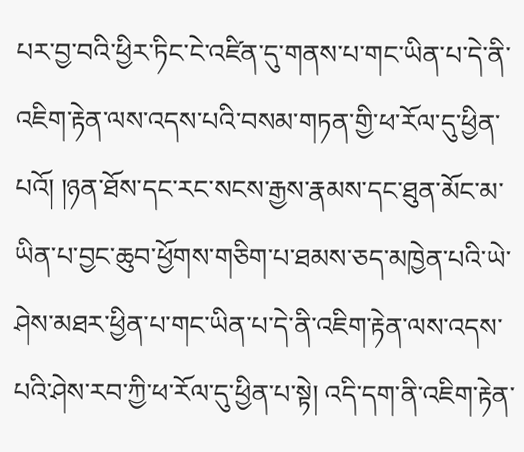པར་བྱ་བའི་ཕྱིར་ཏིང་ངེ་འཛིན་དུ་གནས་པ་གང་ཡིན་པ་དེ་ནི་འཇིག་རྟེན་ལས་འདས་པའི་བསམ་གཏན་གྱི་ཕ་རོལ་དུ་ཕྱིན་པའོ། །ཉན་ཐོས་དང་རང་སངས་རྒྱས་རྣམས་དང་ཐུན་མོང་མ་ཡིན་པ་བྱང་ཆུབ་ཕྱོགས་གཅིག་པ་ཐམས་ཅད་མཁྱེན་པའི་ཡེ་ཤེས་མཐར་ཕྱིན་པ་གང་ཡིན་པ་དེ་ནི་འཇིག་རྟེན་ལས་འདས་པའི་ཤེས་རབ་ཀྱི་ཕ་རོལ་དུ་ཕྱིན་པ་སྟེ། འདི་དག་ནི་འཇིག་རྟེན་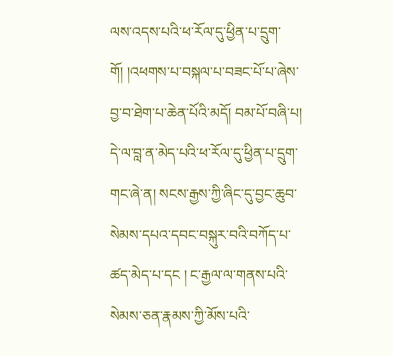ལས་འདས་པའི་ཕ་རོལ་དུ་ཕྱིན་པ་དྲུག་གོ། །འཕགས་པ་བསྐལ་པ་བཟང་པོ་པ་ཞེས་བྱ་བ་ཐེག་པ་ཆེན་པོའི་མདོ། བམ་པོ་བཞི་པ། དེ་ལ་བླ་ན་མེད་པའི་ཕ་རོལ་དུ་ཕྱིན་པ་དྲུག་གང་ཞེ་ན། སངས་རྒྱས་ཀྱི་ཞིང་དུ་བྱང་ཆུབ་སེམས་དཔའ་དབང་བསྐུར་བའི་བཀོད་པ་ཚད་མེད་པ་དང ། ང་རྒྱལ་ལ་གནས་པའི་སེམས་ཅན་རྣམས་ཀྱི་མོས་པའི་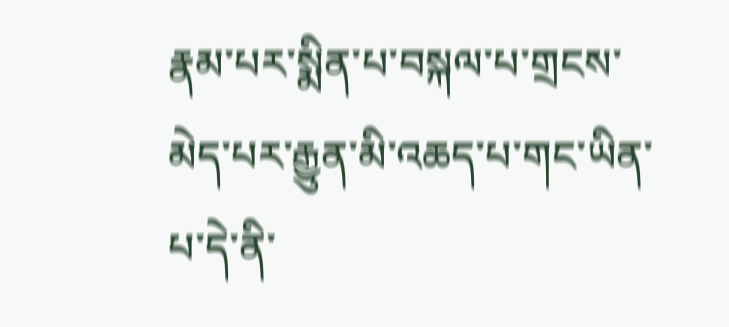རྣམ་པར་སྨིན་པ་བསྐལ་པ་གྲངས་མེད་པར་རྒྱུན་མི་འཆད་པ་གང་ཡིན་པ་དེ་ནི་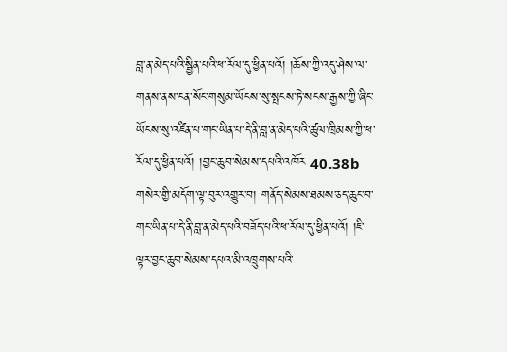བླ་ན་མེད་པའི་སྦྱིན་པའི་ཕ་རོལ་དུ་ཕྱིན་པའོ། །ཆོས་ཀྱི་འདུ་ཤེས་ལ་གནས་ནས་ངན་སོང་གསུམ་ཡོངས་སུ་སྤངས་ཏེ་སངས་རྒྱས་ཀྱི་ཞིང་ཡོངས་སུ་འཛིན་པ་གང་ཡིན་པ་དེ་ནི་བླ་ན་མེད་པའི་ཚུལ་ཁྲིམས་ཀྱི་ཕ་རོལ་དུ་ཕྱིན་པའོ། །བྱང་ཆུབ་སེམས་དཔའི་འཁོར 40.38b གསེར་གྱི་མདོག་ལྟ་བུར་འགྱུར་བ། གནོད་སེམས་ཐམས་ཅད་ཆུང་བ་གང་ཡིན་པ་དེ་ནི་བླ་ན་མེད་པའི་བཟོད་པའི་ཕ་རོལ་དུ་ཕྱིན་པའོ། །ཇི་ལྟར་བྱང་ཆུབ་སེམས་དཔའ་མི་འཁྲུགས་པའི་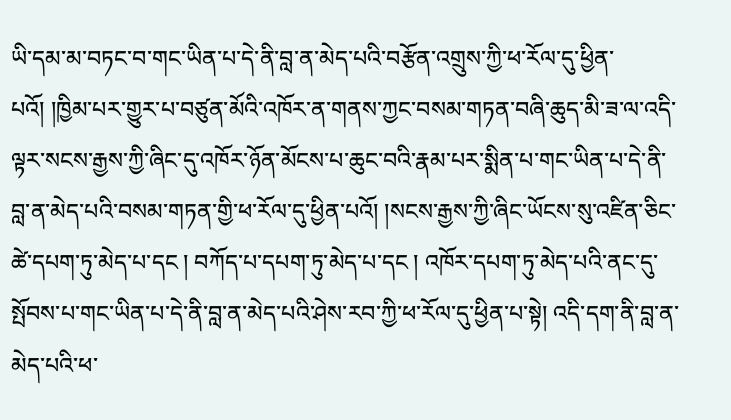ཡི་དམ་མ་བཏང་བ་གང་ཡིན་པ་དེ་ནི་བླ་ན་མེད་པའི་བརྩོན་འགྲུས་ཀྱི་ཕ་རོལ་དུ་ཕྱིན་པའོ། །ཁྱིམ་པར་གྱུར་པ་བཙུན་མོའི་འཁོར་ན་གནས་ཀྱང་བསམ་གཏན་བཞི་ཆུད་མི་ཟ་ལ་འདི་ལྟར་སངས་རྒྱས་ཀྱི་ཞིང་དུ་འཁོར་ཉོན་མོངས་པ་ཆུང་བའི་རྣམ་པར་སྨིན་པ་གང་ཡིན་པ་དེ་ནི་བླ་ན་མེད་པའི་བསམ་གཏན་གྱི་ཕ་རོལ་དུ་ཕྱིན་པའོ། །སངས་རྒྱས་ཀྱི་ཞིང་ཡོངས་སུ་འཛིན་ཅིང་ཚེ་དཔག་ཏུ་མེད་པ་དང ། བཀོད་པ་དཔག་ཏུ་མེད་པ་དང ། འཁོར་དཔག་ཏུ་མེད་པའི་ནང་དུ་སྤོབས་པ་གང་ཡིན་པ་དེ་ནི་བླ་ན་མེད་པའི་ཤེས་རབ་ཀྱི་ཕ་རོལ་དུ་ཕྱིན་པ་སྟེ། འདི་དག་ནི་བླ་ན་མེད་པའི་ཕ་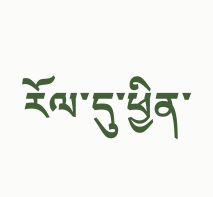རོལ་དུ་ཕྱིན་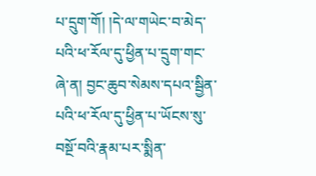པ་དྲུག་གོ། །དེ་ལ་གཡེང་བ་མེད་པའི་ཕ་རོལ་དུ་ཕྱིན་པ་དྲུག་གང་ཞེ་ན། བྱང་ཆུབ་སེམས་དཔའ་སྦྱིན་པའི་ཕ་རོལ་དུ་ཕྱིན་པ་ཡོངས་སུ་བསྔོ་བའི་རྣམ་པར་སྨིན་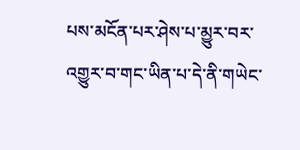པས་མངོན་པར་ཤེས་པ་མྱུར་བར་འགྱུར་བ་གང་ཡིན་པ་དེ་ནི་གཡེང་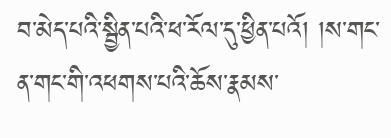བ་མེད་པའི་སྦྱིན་པའི་ཕ་རོལ་དུ་ཕྱིན་པའོ། །ས་གང་ན་གང་གི་འཕགས་པའི་ཆོས་རྣམས་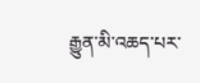རྒྱུན་མི་འཆད་པར་